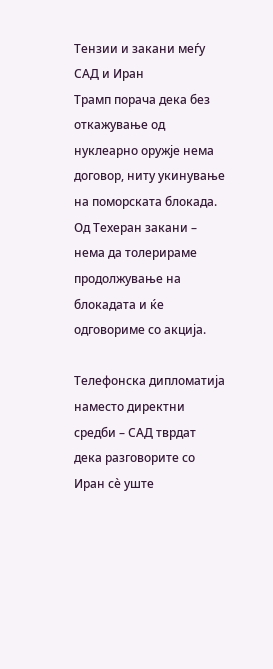Тензии и закани меѓу САД и Иран
Трамп порача дека без откажување од нуклеарно оружје нема договор, ниту укинување на поморската блокада. Од Техеран закани – нема да толерираме продолжување на блокадата и ќе одговориме со акција.

Телефонска дипломатија наместо директни средби – САД тврдат дека разговорите со Иран сè уште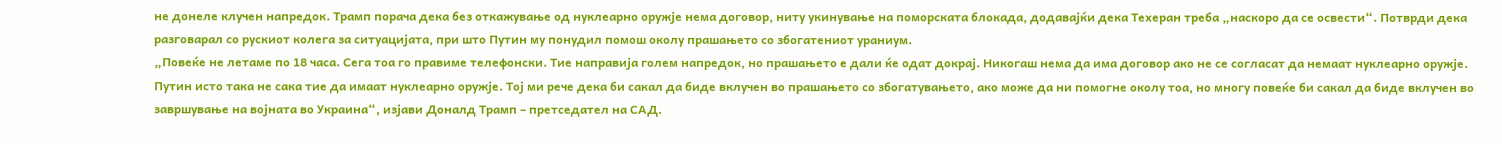не донеле клучен напредок. Трамп порача дека без откажување од нуклеарно оружје нема договор, ниту укинување на поморската блокада, додавајќи дека Техеран треба „наскоро да се освести“. Потврди дека разговарал со рускиот колега за ситуацијата, при што Путин му понудил помош околу прашањето со збогатениот ураниум.
„Повеќе не летаме по 18 часа. Сега тоа го правиме телефонски. Тие направија голем напредок, но прашањето е дали ќе одат докрај. Никогаш нема да има договор ако не се согласат да немаат нуклеарно оружје. Путин исто така не сака тие да имаат нуклеарно оружје. Тој ми рече дека би сакал да биде вклучен во прашањето со збогатувањето, ако може да ни помогне околу тоа, но многу повеќе би сакал да биде вклучен во завршување на војната во Украина“, изјави Доналд Трамп – претседател на САД.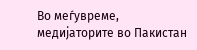Во меѓувреме, медијаторите во Пакистан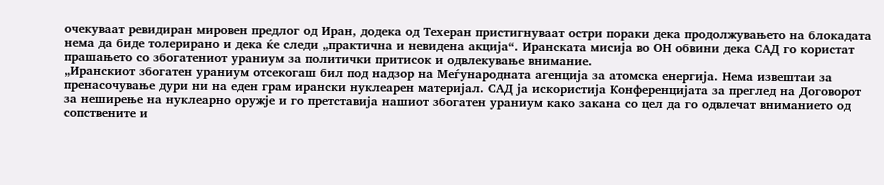очекуваат ревидиран мировен предлог од Иран, додека од Техеран пристигнуваат остри пораки дека продолжувањето на блокадата нема да биде толерирано и дека ќе следи „практична и невидена акција“. Иранската мисија во ОН обвини дека САД го користат прашањето со збогатениот ураниум за политички притисок и одвлекување внимание.
„Иранскиот збогатен ураниум отсекогаш бил под надзор на Меѓународната агенција за атомска енергија. Нема извештаи за пренасочување дури ни на еден грам ирански нуклеарен материјал. САД ја искористија Конференцијата за преглед на Договорот за неширење на нуклеарно оружје и го претставија нашиот збогатен ураниум како закана со цел да го одвлечат вниманието од сопствените и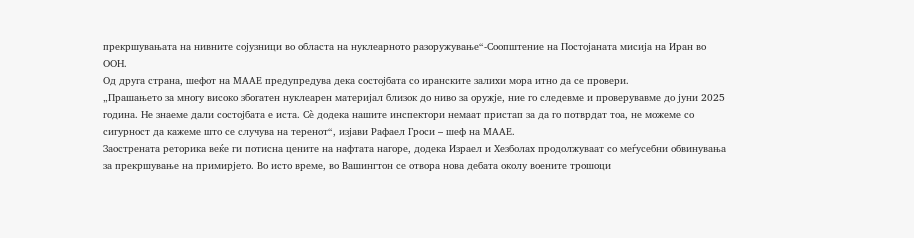прекршувањата на нивните сојузници во областа на нуклеарното разоружување“-Соопштение на Постојаната мисија на Иран во ООН.
Од друга страна, шефот на МААЕ предупредува дека состојбата со иранските залихи мора итно да се провери.
„Прашањето за многу високо збогатен нуклеарен материјал близок до ниво за оружје, ние го следевме и проверувавме до јуни 2025 година. Не знаеме дали состојбата е иста. Сè додека нашите инспектори немаат пристап за да го потврдат тоа, не можеме со сигурност да кажеме што се случува на теренот“, изјави Рафаел Гроси – шеф на МААЕ.
Заострената реторика веќе ги потисна цените на нафтата нагоре, додека Израел и Хезболах продолжуваат со меѓусебни обвинувања за прекршување на примирјето. Во исто време, во Вашингтон се отвора нова дебата околу воените трошоци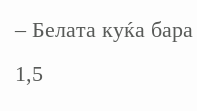– Белата куќа бара 1,5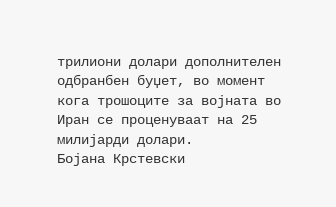трилиони долари дополнителен одбранбен буџет, во момент кога трошоците за војната во Иран се проценуваат на 25 милијарди долари.
Бојана Крстевски